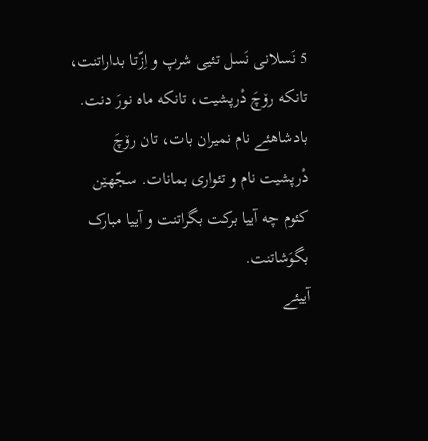5 نَسلانی نَسل تئیی شرپ و اِزّتا بداراتنت، تانکه رۆچَ دْرپشیت، تانکه ماه نورَ دنت.
بادشاهئے نام نمیران بات، تان رۆچَ دْرپشیت نام و تئواری بمانات. سجّهێن کئوم چه آییا برکت بگراتنت و آییا مبارک بگوَشاتنت.
آییئے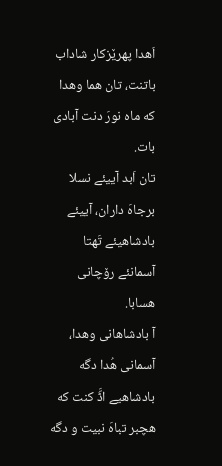اَهدا پهرێزکار شاداب باتنت، تان هما وهدا که ماه نورَ دنت آبادی بات.
تان اَبد آییئے نسلا برجاهَ داران، آییئے بادشاهیئے تَهتا آسمانئے رۆچانی هسابا.
آ بادشاهانی وهدا، آسمانی هُدا دگه بادشاهیے اڈَّ کنت که هچبر تباهَ نبیت و دگه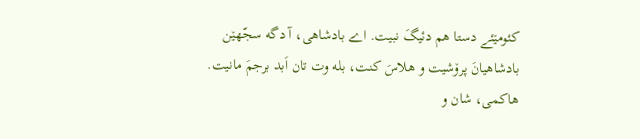کئومێئے دستا هم دئیگَ نبیت. اے بادشاهی، آ دگه سجّهێن بادشاهیانَ پرۆشیت و هلاسَ کنت، بله وت تان اَبد برجمَ مانیت.
هاکمی، شان و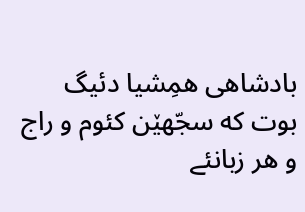بادشاهی همِشیا دئیگ بوت که سجّهێن کئوم و راج و هر زبانئے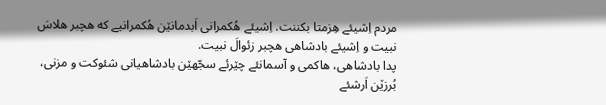مردم اِشیئے هِزمتا بکننت. اِشیئے هُکمرانی اَبدمانێن هُکمرانیے که هچبر هلاسَ نبیت و اِشیئے بادشاهی هچبر زئوالَ نبیت.
پدا بادشاهی، هاکمی و آسمانئے چێرئے سجّهێن بادشاهیانی شئوکت و مزنی، بُرزێن اَرشئے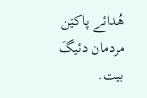هُدائے پاکێن مردمان دئیگَ بیت.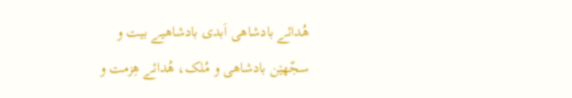هُدائے بادشاهی اَبدی بادشاهیے بیت و سجّهێن بادشاهی و مُلک، هُدائے هِزمت و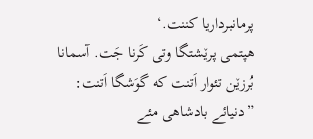پرمانبرداریا کننت.‘
هپتمی پرێشتگا وتی کَرنا جَت. آسمانا بُرزێن تئوار اَتنت که گوَشگا اَتنت: ”دنیائے بادشاهی مئے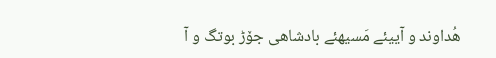هُداوند و آییئے مَسیهئے بادشاهی جۆڑ بوتگ و آ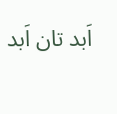اَبد تان اَبد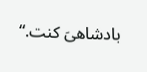بادشاهیَ کنت.“